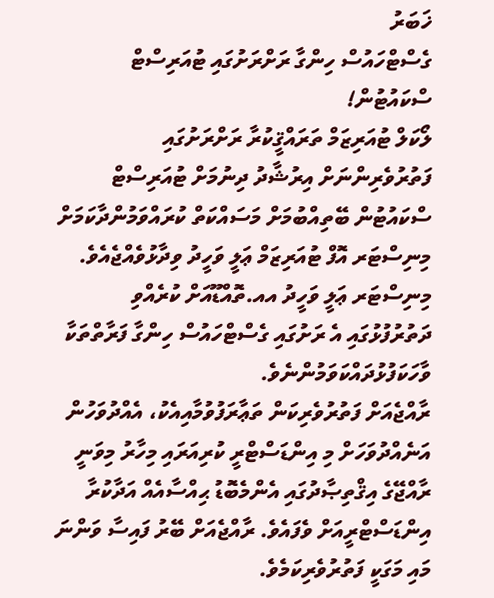ޚަބަރު
ގެސްޓްހައުސް ހިންގާ ރަށްރަށުގައި ޓުއަރިސްޓް ސްކައުޓުން!
ލޯކަލް ޓުއަރިޒަމް ތަރައްޤީކުރާ ރަށްރަށުގައި ފަތުރުވެރިންނަށް އިރުޝާދު ދިނުމަށް ޓުއަރިސްޓް ސްކައުޓުން ބޭތިއްބުމަށް މަސައްކަތް ކުރައްވަމުންދާކަމަށް މިނިސްޓަރ އޮފް ޓުއަރިޒަމް ޢަލީ ވަހީދު ވިދާޅުވެއްޖެއެވެ. މިނިސްޓަރ ޢަލީ ވަހީދު އއ.ތޮއްޑޫއަށް ކުރެއްވި ދަތުރުފުޅުގައި އެ ރަށުގައި ގެސްޓްހައުސް ހިންގާ ފަރާތްތަކާ ވާހަކަފުޅުދައްކަވަމުންނެވެ.
ރާއްޖެއަށް ފަތުރުވެރިކަން ތަޢާރަފުވުމާއިއެކު، އެއްދުވަހުން އަނެއްދުވަހަށް މި އިންޑަސްޓްރީ ކުރިއަރައި މިހާރު މިވަނީ ރާއްޖޭގެ އިޤްތިޞާދުގައި އެންމެބޮޑު ޙިއްސާއެއް އަދާކުރާ އިންޑަސްޓްރީއަށް ވެފައެވެ. ރާއްޖެއަށް ބޭރު ފައިސާ ވަންނަ މައި މަގަކީ ފަތުރުވެރިކަމެވެ.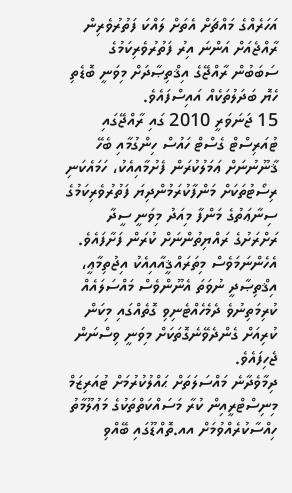އަހަރެއްގެ މައްޗަށް އެތަށް ލައްކަ ފަތުރުވެރިން ރާއްޖެއަށް އަންނަ އިރު ފަތުރުވެރިކަމުގެ ސަބަބުން ރާއްޖޭގެ އިޤްތިޞާދަށް މިވަނީ ބޮޑެތި ހެޔޮ ބަދަލުތަކެއް އައިސްފައެވެ.
15 ޖަނަވަރީ 2010 ގައި ރާއްޖޭގައި ޓުއަރިސްޓް ގެސްޓް ހައުސް ހިންގުމާއި ބެހޭ ޤާނޫނުނަށް ޢަމަލުކުރަން ފެށުމާއިއެކު، ހަމައެކަނި ރިސޯޓުތަކަށް މަންފާކުރަމުންދިޔަ ފަތުރުވެރިކަމުގެ ސިނާޢަތުގެ މަންފާ މިއަދު މިވަނީ ސީދާ ރަށްރަށުގެ ރައްޔިތުންނަށް ކުރަން ފަށާފައެވެ. އެހެންނަމަވެސް މިތަރައްޤީއާއިއެކު އިޖުތިމާޢީ، އިޤްތިޞާދީ ނުވަތަ އެނޫންވެސް މައްސަލައެއް ކުރިމަތިނުވެ ދެމެހެއްޓެނިވި ގޮތެއްގައި މިކަން ކުރިއަށް ގެންދެވޭނެގޮތަކަށް މިވަނީ ވިސްނަން ޖެހިފައެވެ.
ދިމާވެދާނެ މައްސަލަތަށް ޙައްލުކުރުމަށް ޓުއަރިޒަމް މިނިސްޓްރީއިން ކުރާ މަސައްކަތްތަކުގެ މަޢުލޫމާތު ހިއްސާކުރެއްވުމަށް އއ.ތޮއްޑޫގައި ބޭއްވި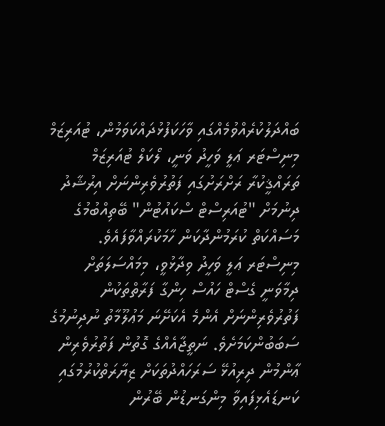ބައްދަލުކުރެއްވުމެއްގައި ވާހަކަފުޅުދައްކަވަމުން، ޓުއަރިޒަމް މިނިސްޓަރ ޢަލީ ވަހީދު ވަނީ، ލޯކަލް ޓުއަރިޒަމް ތަރައްޤީކުރާ ރަށްރަށުގައި ފަތުރުވެރިންނަށް އިރުޝާދު ދިނުމަށް "ޓުއަރިސްޓް ސްކައުޓުން" ބޭތިއްބުމުގެ މަސައްކަތް ކުރަމުންދާކަން ހާމަކުރައްވާފައެވެ.
މިނިސްޓަރ ޢަލީ ވަހީދު ވިދާޅުވީ، މިމައްސަލަތަށް ދިމާވަނީ ގެސްޓް ހައުސް ހިންގާ ފަރާތްތަކުން ފަތުރުވެރިންނަށް އެންމެ އެކަށޭނަ މަޢުލޫމާތު ނުދިނުމުގެ ސަބަބުންކަމަށެވެ. ނަތީޖާއެއްގެ ގޮތުން ފަތުރުވެރިން ޢާންމުން ދިރިއުޅޭ ސަރަހައްދުތަކަށް ޒިޔާރަތްކުރުމުގައި ކަނޑައެޅިފައިވާ މިންގަނޑުން ބޭރުން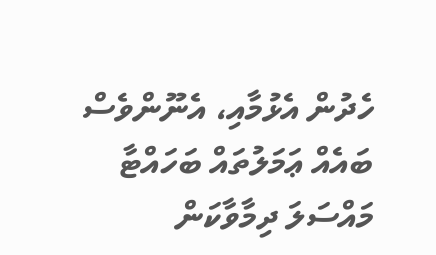ހެދުން އެޅުމާއި، އެނޫންވެސް ބައެއް ޢަމަލުތައް ބަހައްޓާ މައްސަލަ ދިމާވާކަން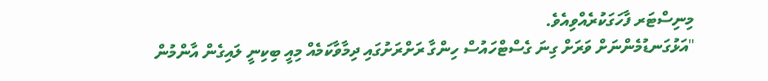މިނިސްޓަރ ފާހަގަކުރެއްވިއެވެ.
"އަޅުގަނޑުމެންނަށް ވަރަށް ގިނަ ގެސްޓްހައުސް ހިންގާ ރަށްރަށުގައި ދިމާވާކަމެއް މިއީ ބިކިނީ ލައިގެން އާންމުން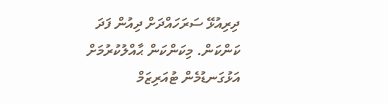ދިރިއުޅޭ ސަރަހައްދަށް ދިއުން ފަދަ ކަންކަން. މިކަންކަން ޙާއްލުކުރުމަށް އަޅުގަނޑުމެން ޓުއަރިޒަމް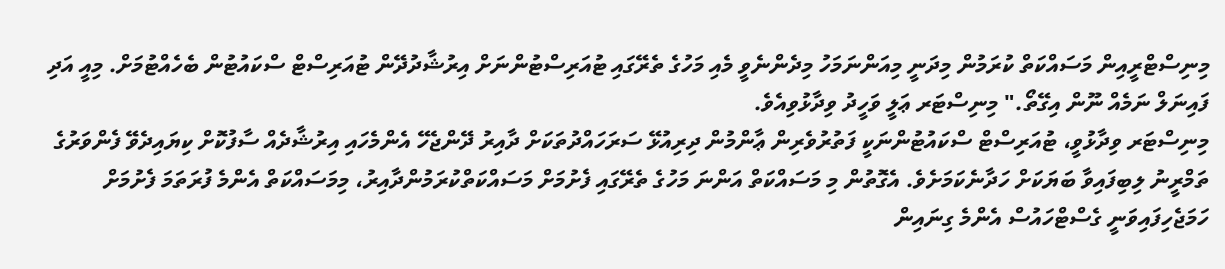މިނިސްޓްރީއިން މަސައްކަތް ކުރަމުން މިދަނީ މިއަންނަމަހު މިދެންނެވީ މެއި މަހުގެ ތެރޭގައި ޓުއަރިސްޓުންނަށް އިރުޝާދުދޭން ޓުއަރިސްޓް ސްކައުޓުން ބެހެއްޓުމަށް. މިއީ އަދި ފައިނަލް ނަމެއް ނޫން އިގޭތޯ." މިނިސްޓަރ ޢަލީ ވަހީދު ވިދާޅުވިއެވެ.
މިނިސްޓަރ ވިދާޅުވީ، ޓުއަރިސްޓް ސްކައުޓުންނަކީ ފަތުރުވެރިން ޢާންމުން ދިރިއުޅޭ ސަރަހައްދުތަކަށް ދާއިރު ދޭންޖެހޭ އެންމެހައި އިރުޝާދެއް ސާފުކޮށް ކިޔައިދެވޭ ފެންވަރުގެ ތަމްރީނު ލިބިފައިވާ ބަޔަކަށް ހަދާނެކަމަށެވެ. އެގޮތުން މި މަސައްކަތް އަންނަ މަހުގެ ތެރޭގައި ފެށުމަށް މަސައްކަތްކުރަމުންދާއިރު، މިމަސައްކަތް އެންމެ ފުރަތަމަ ފެށުމަށް ހަމަޖެހިފައިވަނީ ގެސްޓްހައުސް އެންމެ ގިނައިން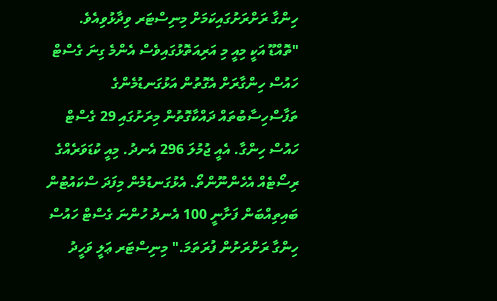ހިންގާ ރަށްރަށުގައިކަމަށް މިނިސްޓަރ ވިދާޅުވިއެވެ.
"ތޮއްޑޫ އަކީ މިއީ މި އަރިއަތޮޅުގައިވެސް އެންމެ ގިނަ ގެސްޓް ހައުސް ހިންގާރަށް އެގޮތުން އަޅުގަނޑުމެންގެ ތަފާސްހިސާބުތައް ދައްކާގޮތުން މިރަށުގައި 29 ގެސްޓް ހައުސް ހިންގާ. އެއީ ޖުމުލަ 296 އެނދު. މިއީ ކުޑަވަރެއްގެ ރިސޯޓެއް އެހެންނޫންތޯ. އެޅުގަނޑުމެން މިފަދަ ސްކައުޓުން ބައިތިއްބަން ފަށާނީ 100 އެނދު ހުންނަ ގެސްޓް ހައުސް ހިންގާ ރަށްރަށުން ފުރަތަމަ." މިނިސްޓަރ ޢަލީ ވަހީދު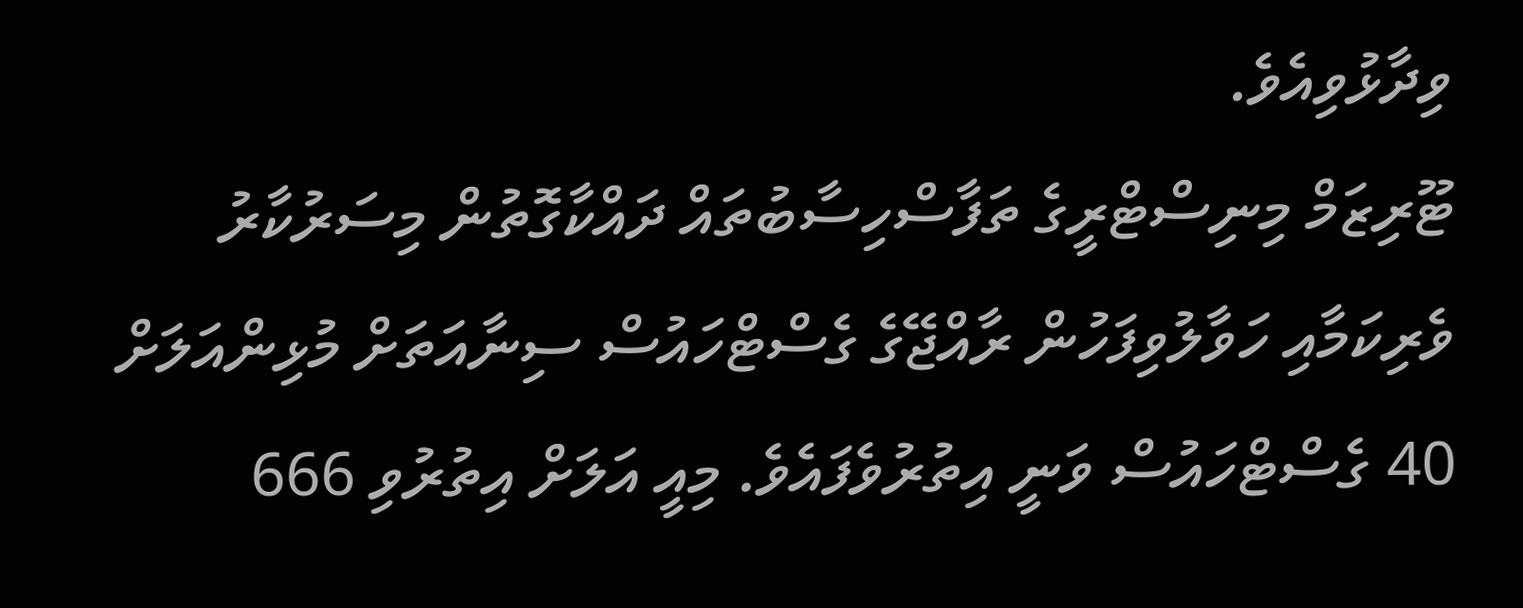ވިދާޅުވިއެވެ.
ޓޫރިޒަމް މިނިސްޓްރީގެ ތަފާސްހިސާބުތައް ދައްކާގޮތުން މިސަރުކާރު ވެރިކަމާއި ހަވާލުވިފަހުން ރާއްޖޭގެ ގެސްޓްހައުސް ސިނާއަތަށް މުޅިންއަލަށް 40 ގެސްޓްހައުސް ވަނީ އިތުރުވެފައެވެ. މިއީ އަލަށް އިތުރުވި 666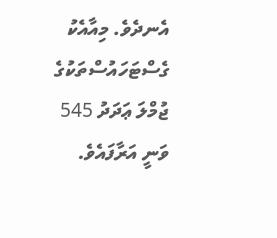އެނދެވެ. މިއާއެކު ގެސްޓަހައުސްތަކުގެ ޖުމްލަ ޢަދަދު 545 ވަނީ އަރާފައެވެ.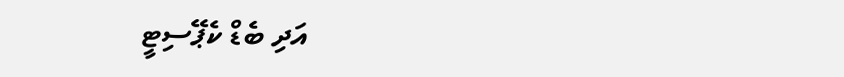އަދި ބެޑް ކެޕޭސިޓީ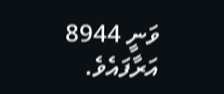ވަނީ 8944 އަރާފައެވެ.